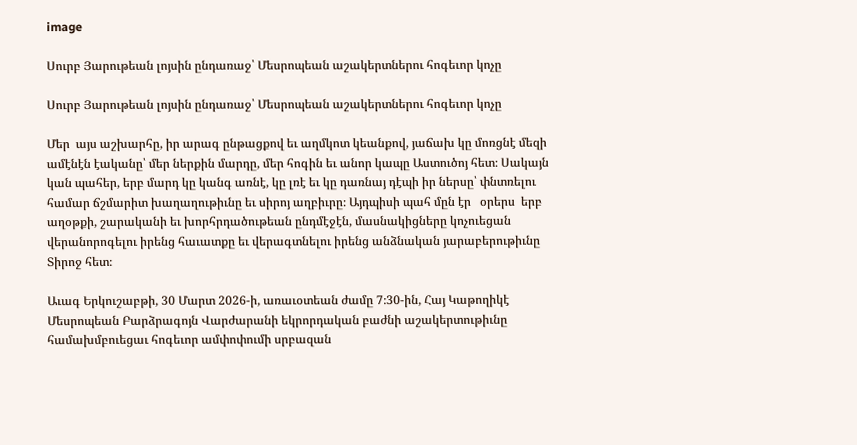image

Սուրբ Յարութեան լոյսին ընդառաջ՝ Մեսրոպեան աշակերտներու հոգեւոր կոչը

Սուրբ Յարութեան լոյսին ընդառաջ՝ Մեսրոպեան աշակերտներու հոգեւոր կոչը

Մեր  այս աշխարհը, իր արագ ընթացքով եւ աղմկոտ կեանքով, յաճախ կը մոռցնէ մեզի ամէնէն էականը՝ մեր ներքին մարդը, մեր հոգին եւ անոր կապը Աստուծոյ հետ։ Սակայն կան պահեր, երբ մարդ կը կանգ առնէ, կը լռէ եւ կը դառնայ դէպի իր ներսը՝ փնտռելու համար ճշմարիտ խաղաղութիւնը եւ սիրոյ աղբիւրը։ Այդպիսի պահ մըն էր   օրերս  երբ աղօթքի, շարականի եւ խորհրդածութեան ընդմէջէն, մասնակիցները կոչուեցան վերանորոգելու իրենց հաւատքը եւ վերագտնելու իրենց անձնական յարաբերութիւնը Տիրոջ հետ։

Աւագ Երկուշաբթի, 30 Մարտ 2026-ի, առաւօտեան ժամը 7։30-ին, Հայ Կաթողիկէ Մեսրոպեան Բարձրագոյն Վարժարանի եկրորդական բաժնի աշակերտութիւնը համախմբուեցաւ հոգեւոր ամփոփումի սրբազան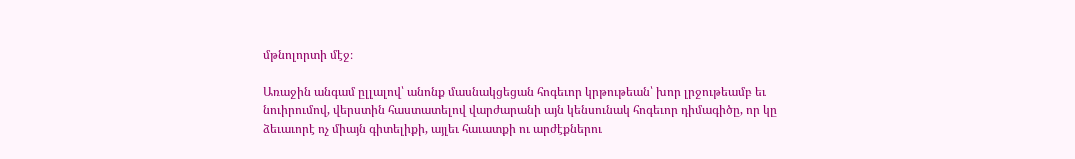մթնոլորտի մէջ։

Առաջին անգամ ըլլալով՝ անոնք մասնակցեցան հոգեւոր կրթութեան՝ խոր լրջութեամբ եւ նուիրումով, վերստին հաստատելով վարժարանի այն կենսունակ հոգեւոր դիմագիծը, որ կը ձեւաւորէ ոչ միայն գիտելիքի, այլեւ հաւատքի ու արժէքներու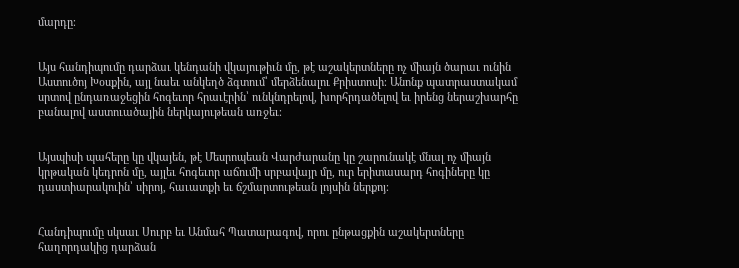մարդը։


Այս հանդիպումը դարձաւ կենդանի վկայութիւն մը, թէ աշակերտները ոչ միայն ծարաւ ունին Աստուծոյ Խօսքին, այլ նաեւ անկեղծ ձգտում՝ մերձենալու Քրիստոսի։ Անոնք պատրաստակամ սրտով ընդառաջեցին հոգեւոր հրաւէրին՝ ունկնդրելով, խորհրդածելով եւ իրենց ներաշխարհը բանալով աստուածային ներկայութեան առջեւ։


Այսպիսի պահերը կը վկայեն, թէ Մեսրոպեան Վարժարանը կը շարունակէ մնալ ոչ միայն կրթական կեդրոն մը, այլեւ հոգեւոր աճումի սրբավայր մը, ուր երիտասարդ հոգիները կը դաստիարակուին՝ սիրոյ, հաւատքի եւ ճշմարտութեան լոյսին ներքոյ։


Հանդիպումը սկսաւ Սուրբ եւ Անմահ Պատարագով, որու ընթացքին աշակերտները հաղորդակից դարձան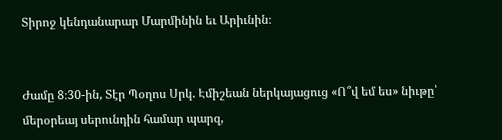Տիրոջ կենդանարար Մարմինին եւ Արիւնին։


Ժամը 8։30-ին, Տէր Պօղոս Սրկ. Էմիշեան ներկայացուց «Ո՞վ եմ ես» նիւթը՝ մերօրեայ սերունդին համար պարզ,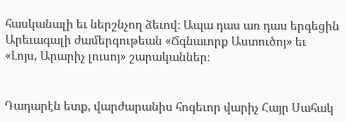հասկանալի եւ ներշնչող ձեւով։ Ապա դաս առ դաս երգեցին Արեւագալի ժամերգութեան «Ճգնաւորք Աստուծոյ» եւ «Լոյս, Արարիչ լուսոյ» շարականներ։


Դադարէն ետք, վարժարանիս հոգեւոր վարիչ Հայր Սահակ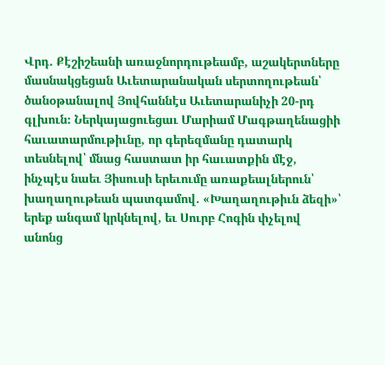Վրդ. Քէշիշեանի առաջնորդութեամբ, աշակերտները մասնակցեցան Աւետարանական սերտողութեան՝ ծանօթանալով Յովհաննէս Աւետարանիչի 20-րդ գլխուն։ Ներկայացուեցաւ Մարիամ Մագթաղենացիի հաւատարմութիւնը, որ գերեզմանը դատարկ տեսնելով՝ մնաց հաստատ իր հաւատքին մէջ, ինչպէս նաեւ Յիսուսի երեւումը առաքեալներուն՝ խաղաղութեան պատգամով. «Խաղաղութիւն ձեզի»՝ երեք անգամ կրկնելով, եւ Սուրբ Հոգին փչելով անոնց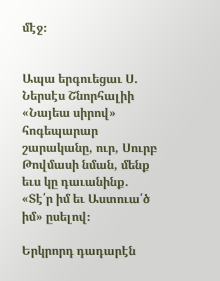մէջ։


Ապա երգուեցաւ Ս. Ներսէս Շնորհալիի «Նայեա սիրով» հոգեպարար շարականը, ուր, Սուրբ Թովմասի նման, մենք եւս կը դաւանինք. «Տէ՛ր իմ եւ Աստուա՛ծ իմ» ըսելով։

Երկրորդ դադարէն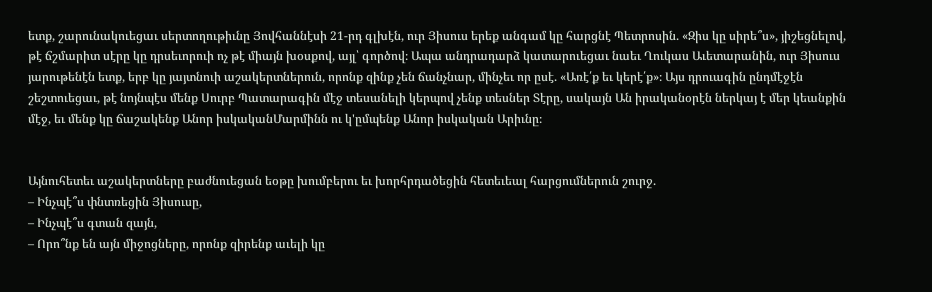ետք, շարունակուեցաւ սերտողութիւնը Յովհաննէսի 21-րդ գլխէն, ուր Յիսուս երեք անգամ կը հարցնէ Պետրոսին. «Զիս կը սիրե՞ս», յիշեցնելով, թէ ճշմարիտ սէրը կը դրսեւորուի ոչ թէ միայն խօսքով, այլ՝ գործով։ Ապա անդրադարձ կատարուեցաւ նաեւ Ղուկաս Աւետարանին, ուր Յիսուս յարութենէն ետք, երբ կը յայտնուի աշակերտներուն, որոնք զինք չեն ճանչնար, մինչեւ որ ըսէ. «Առէ՛ք եւ կերէ՛ք»։ Այս դրուագին ընդմէջէն շեշտուեցաւ, թէ նոյնպէս մենք Սուրբ Պատարագին մէջ տեսանելի կերպով չենք տեսներ Տէրը, սակայն Ան իրականօրէն ներկայ է մեր կեանքին մէջ, եւ մենք կը ճաշակենք Անոր իսկականՄարմինն ու կ'ըմպենք Անոր իսկական Արիւնը։


Այնուհետեւ աշակերտները բաժնուեցան եօթը խումբերու եւ խորհրդածեցին հետեւեալ հարցումներուն շուրջ.
– Ինչպէ՞ս փնտռեցին Յիսուսը,
– Ինչպէ՞ս գտան զայն,
– Որո՞նք են այն միջոցները, որոնք զիրենք աւելի կը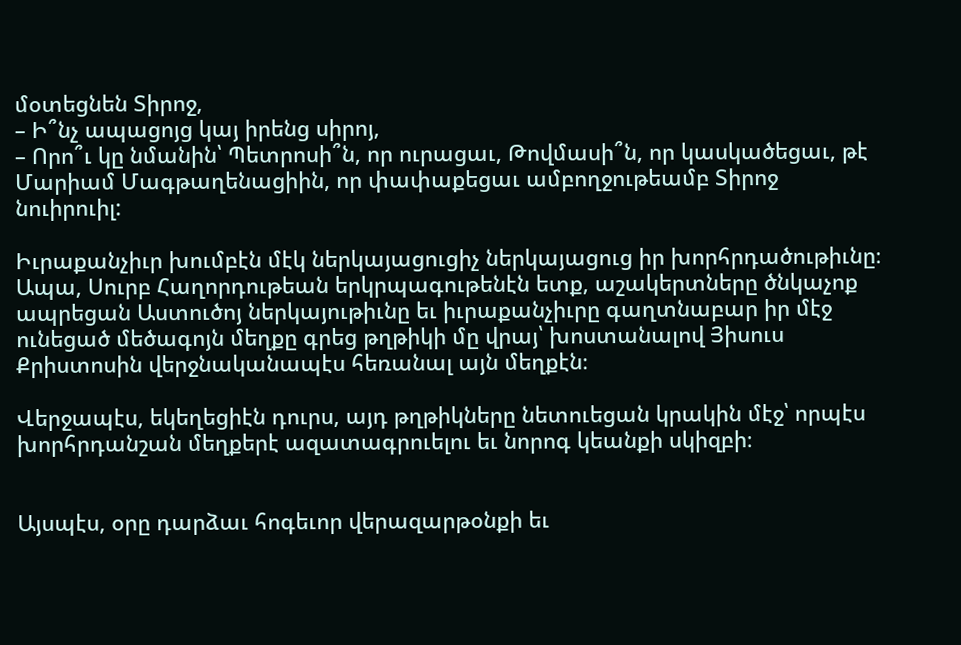մօտեցնեն Տիրոջ,
– Ի՞նչ ապացոյց կայ իրենց սիրոյ,
– Որո՞ւ կը նմանին՝ Պետրոսի՞ն, որ ուրացաւ, Թովմասի՞ն, որ կասկածեցաւ, թէ Մարիամ Մագթաղենացիին, որ փափաքեցաւ ամբողջութեամբ Տիրոջ նուիրուիլ:

Իւրաքանչիւր խումբէն մէկ ներկայացուցիչ ներկայացուց իր խորհրդածութիւնը։ Ապա, Սուրբ Հաղորդութեան երկրպագութենէն ետք, աշակերտները ծնկաչոք ապրեցան Աստուծոյ ներկայութիւնը եւ իւրաքանչիւրը գաղտնաբար իր մէջ ունեցած մեծագոյն մեղքը գրեց թղթիկի մը վրայ՝ խոստանալով Յիսուս Քրիստոսին վերջնականապէս հեռանալ այն մեղքէն։

Վերջապէս, եկեղեցիէն դուրս, այդ թղթիկները նետուեցան կրակին մէջ՝ որպէս խորհրդանշան մեղքերէ ազատագրուելու եւ նորոգ կեանքի սկիզբի։


Այսպէս, օրը դարձաւ հոգեւոր վերազարթօնքի եւ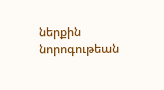ներքին նորոգութեան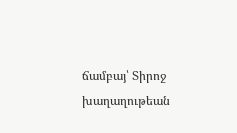ճամբայ՝ Տիրոջ խաղաղութեան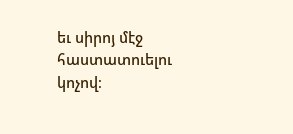եւ սիրոյ մէջ հաստատուելու կոչով։